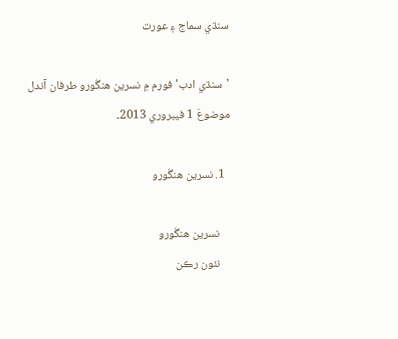سنڌي سماج ۽ عورت

'سنڌي ادب' فورم ۾ نسرين هنڱورو طرفان آندل موضوعَ 1 فيبروري 2013۔

  1. نسرين هنڱورو

    نسرين هنڱورو
    نئون رڪن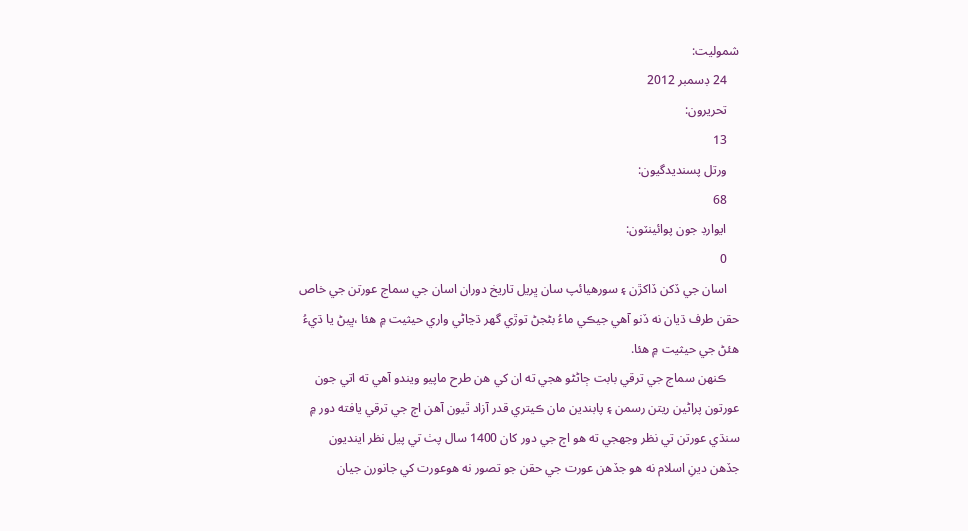شموليت:
    24 ڊسمبر 2012
    تحريرون:
    13
    ورتل پسنديدگيون:
    68
    ايوارڊ جون پوائينٽون:
    0
    اسان جي ڏکن ڏاکڙن ۽ سورهيائپ سان ڀريل تاريخ دوران اسان جي سماج عورتن جي خاص حقن طرف ڌيان نه ڏنو آهي جيڪي ماءُ بڻجڻ توڙي گهر ڌڃاڻي واري حيثيت ۾ هئا ،ڀيڻ يا ڌيءُ هئڻ جي حيثيت ۾ هئا.
    ڪنهن سماج جي ترقي بابت ڄاڻڻو هجي ته ان کي هن طرح ماپيو ويندو آهي ته اتي جون عورتون پراڻين ريتن رسمن ۽ پابندين مان ڪيتري قدر آزاد ٿيون آهن اڄ جي ترقي يافته دور ۾ سنڌي عورتن تي نظر وجهجي ته هو اڄ جي دور کان 1400 سال پٺ تي پيل نظر اينديون جڏهن دينِ اسلام نه هو جڏهن عورت جي حقن جو تصور نه هوعورت کي جانورن جيان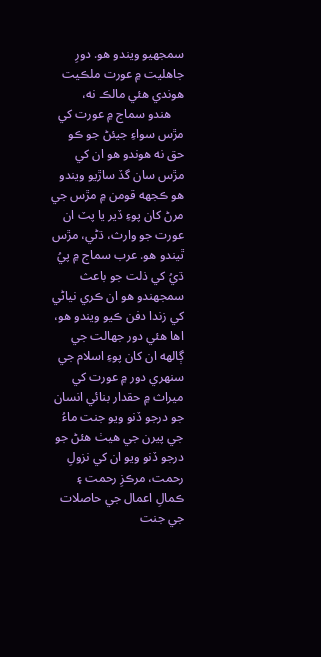سمجهيو ويندو هو. دورِ جاهليت ۾ عورت ملڪيت هوندي هئي مالڪ نه،
    هندو سماج ۾ عورت کي مڙس سواءِ جيئڻ جو ڪو حق نه هوندو هو ان کي مڙس سان گڏ ساڙيو ويندو هو ڪجهه قومن ۾ مڙس جي مرڻ کان پوءِ ڏير يا پٽ ان عورت جو وارث، ڌڻي، مڙس ٿيندو هو. عرب سماج ۾ پيُ ڌيُ کي ذلت جو باعث سمجهندو هو ان ڪري نياڻي کي زندا دفن ڪيو ويندو هو، اها هئي دور جهالت جي ڳالهه ان کان پوءِ اسلام جي سنهري دور ۾ عورت کي ميراث ۾ حقدار بنائي انسان جو درجو ڏنو ويو جنت ماءُ جي پيرن جي هيٺ هئڻ جو درجو ڏنو ويو ان کي نزولِ رحمت، مرڪزِ رحمت ۽ ڪمالِ اعمال جي حاصلات جي جنت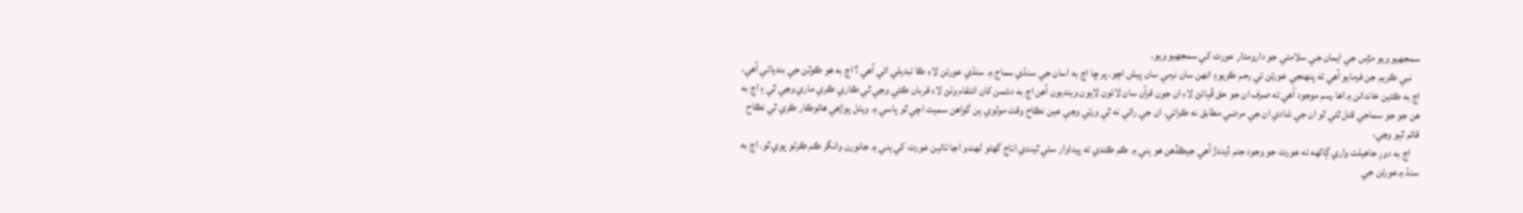سمجهيو ويو مڙس جي ايمان جي سلامتي جو دارومدار عورت کي سمجهيو ويو۔
    نبي ڪريم جن فرمايو آهي ته پنهنجي عورتن تي رحم ڪريو۽ انهن سان نرمي سان پيش اچو. پر ڇا اڄ به اسان جي سنڌي سماج ۾ سنڌي عورتن لاءِ ڪا تبديلي ائي آهي ؟ اڄ به هو ڪوٽن جي بندياڻي آهي، اڄ به ڪئين خاندانن ۾اها رسم موجود آهي ته صرف ان جو حق ڦٻائڻ لاءِ ان جون قرآن سان لائون لايون وينديون آهن اڄ به دشمن کان انتقام وٺڻ لاءِ قربان ڪئي وڃي ٿي ڪاري ڪري ماري وڃي ٿي ۽ اڄ به هن جو جو سماجي قتل ٿئي ٿو ان جي شادي ان جي مرضي مطابق نه ڪرائي. ان جي رائي نه ٿي ورتي وڃي عين نڪاح وقت مولوي ٻن گواهن سميت اچي ٿو پاسي ۾ ويٺل پوڙهي هائوڪار ڪري ٿي نڪاح قائم ٿيو وڃي،
    اڄ به دورِ جاهيلت واري ڳالهه ته عورت جو وجود جنم ڏيندڙ آهي جيڪڏهن هو ٻني ۾ ڪم ڪندي ته پيداوار سٺي ٿيندي اناج گهڻو لهندو اڃا تائين عورت کي ٻني ۾ جانورن وانگر ڪم ڪرڻو پوي ٿو. اڄ به سنڌ ۾عورتن جي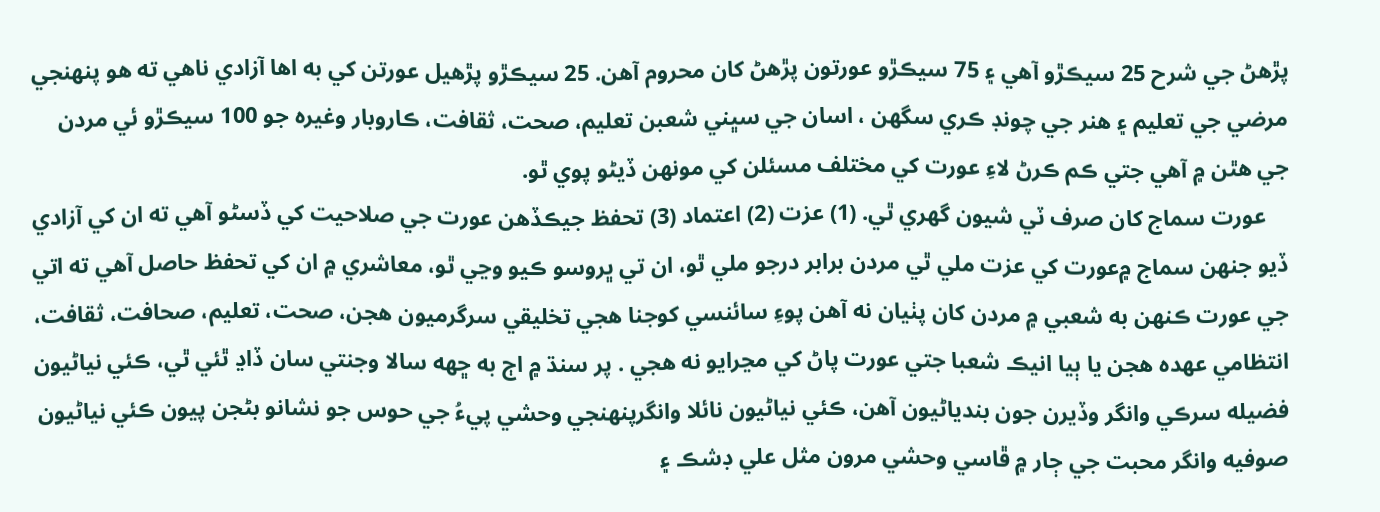پڙهڻ جي شرح 25 سيڪڙو آهي ۽ 75 سيڪڙو عورتون پڙهڻ کان محروم آهن. 25 سيڪڙو پڙهيل عورتن کي به اها آزادي ناهي ته هو پنهنجي مرضي جي تعليم ۽ هنر جي چونڊ ڪري سگهن ، اسان جي سڀني شعبن تعليم، صحت، ثقافت، ڪاروبار وغيره جو 100 سيڪڙو ئي مردن جي هٿن ۾ آهي جتي ڪم ڪرڻ لاءِ عورت کي مختلف مسئلن کي مونهن ڏيڻو پوي ٿو.
    عورت سماج کان صرف ٽي شيون گهري ٿي. (1) عزت (2) اعتماد (3) تحفظ جيڪڏهن عورت جي صلاحيت کي ڏسڻو آهي ته ان کي آزادي ڏيو جنهن سماج ۾عورت کي عزت ملي ٿي مردن برابر درجو ملي ٿو، ان تي ڀروسو ڪيو وڃي ٿو، معاشري ۾ ان کي تحفظ حاصل آهي ته اتي جي عورت ڪنهن به شعبي ۾ مردن کان پٺيان نه آهن پوءِ سائنسي کوجنا هجي تخليقي سرگرميون هجن، صحت، تعليم، صحافت، ثقافت، انتظامي عهده هجن يا ٻيا انيڪ شعبا جتي عورت پاڻ کي مڃرايو نه هجي . پر سنڌ ۾ اڄ به ڇهه سالا وجنتي سان ڏاڍ ٿئي ٿي، ڪئي نياڻيون فضيله سرڪي وانگر وڏيرن جون بندياڻيون آهن، ڪئي نياڻيون نائلا وانگرپنهنجي وحشي پيءُ جي حوس جو نشانو بڻجن پيون ڪئي نياڻيون صوفيه وانگر محبت جي ڄار ۾ ڦاسي وحشي مرون مثل علي ڊشڪ ۽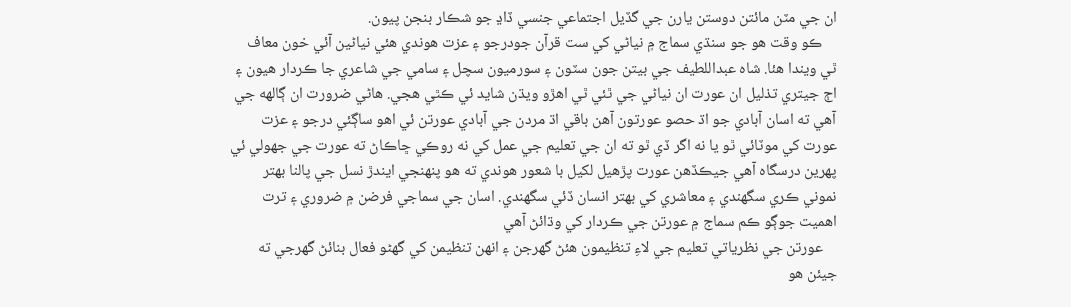ان جي مٽن مائتن دوستن يارن جي گڏيل اجتماعي جنسي ڏاڍ جو شڪار بنجن پيون.
    ڪو وقت هو جو سنڌي سماج ۾ نياڻي کي ست قرآن جودرجو ۽ عزت هوندي هئي نياڻين آئي خون معاف ٿي ويندا هئا. شاه عبداللطيف جي بيتن جون سٽون ۽ سورميون سچل ۽ سامي جي شاعري جا ڪردار هيون ۽ اڄ جيتري تذليل ان عورت ان نياڻي جي ٿئي ٿي اهڙو ويڌن شايد ئي ڪٿي هجي. هاڻي ضرورت ان ڳالهه جي آهي ته اسان آبادي جو اڌ حصو عورتون آهن باقي اڌ مردن جي آبادي عورتن ئي اهو ساڳئي درجو ۽ عزت عورت کي موٽائي ٿو يا نه اگر ڏي ٿو ته ان جي تعليم جي عمل کي نه روڪي ڇاڪاڻ ته عورت جي جهولي ئي پهرين درسگاه آهي جيڪڏهن عورت پڙهيل لکيل با شعور هوندي ته هو پنهنجي ايندڙ نسل جي پالنا بهتر نموني ڪري سگهندي ۽ معاشري کي بهتر انسان ڏئي سگهندي. اسان جي سماجي فرضن ۾ ضروري ۽ ترت اهميت جوڳو ڪم سماج ۾ عورتن جي ڪردار کي وڌائڻ آهي
    عورتن جي نظرياتي تعليم جي لاءِ تنظيمون هئڻ گهرجن ۽ انهن تنظيمن کي گهڻو فعال بنائڻ گهرجي ته جيئن هو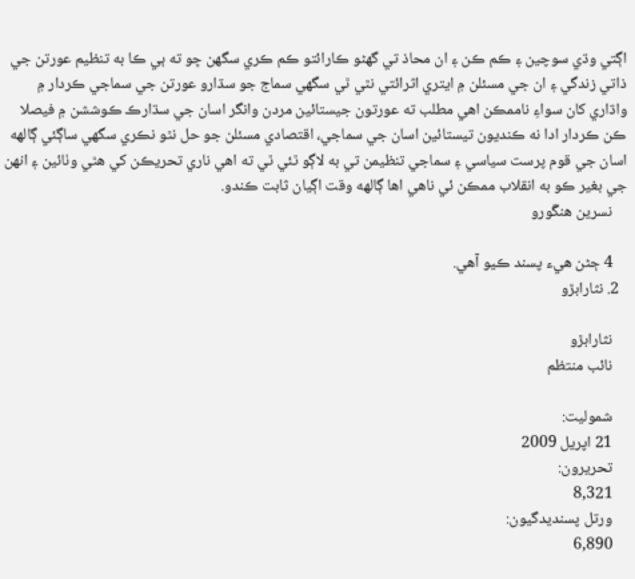اڳتي وڌي سوچين ۽ ڪم ڪن ۽ ان محاذ تي گهڻو ڪارائتو ڪم ڪري سگهن ڇو ته ٻي ڪا به تنظيم عورتن جي ذاتي زندگي ۽ ان جي مسئلن ۾ ايتري اثرائتي نٿي ٿي سگهي سماج جو سڌارو عورتن جي سماجي ڪردار ۾ واڌاري کان سواءِ ناممڪن اهي مطلب ته عورتون جيستائين مردن وانگر اسان جي سڌارڪ ڪوششن ۾ فيصلا ڪن ڪردار ادا نه ڪنديون تيستائين اسان جي سماجي، اقتصادي مسئلن جو حل نٿو نڪري سگهي ساڳئي ڳالهه اسان جي قوم پرست سياسي ۽ سماجي تنظيمن تي به لاڳو ٿئي ٿي ته اهي ناري تحريڪن کي هٿي وٺائين ۽ انهن جي بغير ڪو به انقلاب ممڪن ئي ناهي اها ڳالهه وقت اڳيان ثابت ڪندو.
    نسرين هنڱورو

    4 ڄڻن هيء پسند ڪيو آهي.
  2. نثارابڙو

    نثارابڙو
    نائب منتظم

    شموليت:
    21 اپريل 2009
    تحريرون:
    8,321
    ورتل پسنديدگيون:
    6,890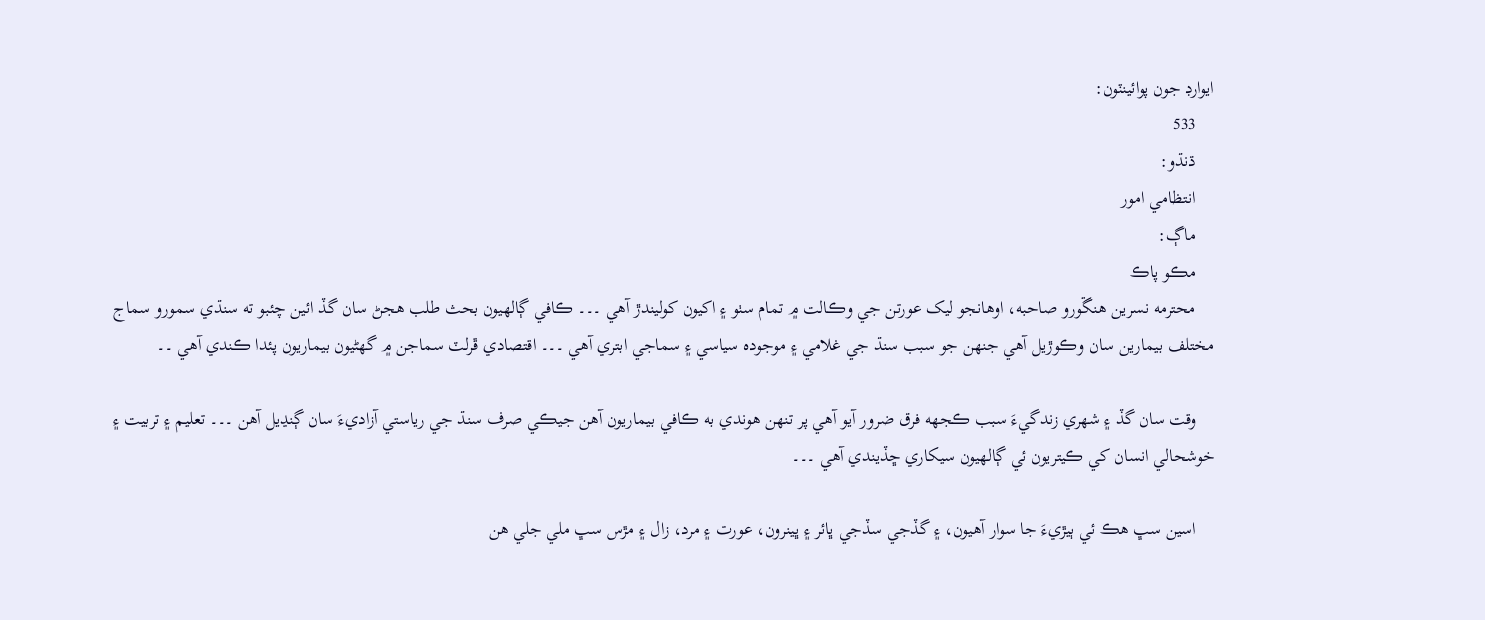ايوارڊ جون پوائينٽون:
    533
    ڌنڌو:
    انتظامي امور
    ماڳ:
    مڪو پاڪ
    محترمه نسرين هنڱورو صاحبه، اوهانجو ليک عورتن جي وڪالت ۾ تمام سٺو ۽ اکيون کوليندڙ آهي ۔۔۔ ڪافي ڳالهيون بحث طلب هجڻ سان گڏ ائين چئبو ته سنڌي سمورو سماج مختلف بيمارين سان وڪوڙيل آهي جنهن جو سبب سنڌ جي غلامي ۽ موجوده سياسي ۽ سماجي ابتري آهي ۔۔۔ اقتصادي ڦرلٽ سماجن ۾ گهڻيون بيماريون پئدا ڪندي آهي ۔۔

    وقت سان گڏ ۽ شهري زندگيءَ سبب ڪجهه فرق ضرور آيو آهي پر تنهن هوندي به ڪافي بيماريون آهن جيڪي صرف سنڌ جي رياستي آزاديءَ سان ڳنڍيل آهن ۔۔۔ تعليم ۽ تربيت ۽ خوشحالي انسان کي ڪيتريون ئي ڳالهيون سيکاري ڇڏيندي آهي ۔۔۔

    اسين سڀ هڪ ئي ٻيڙيءَ جا سوار آهيون، ۽ گڏجي سڏجي ڀائر ۽ ڀينرون، عورت ۽ مرد، زال ۽ مڙس سڀ ملي جلي هن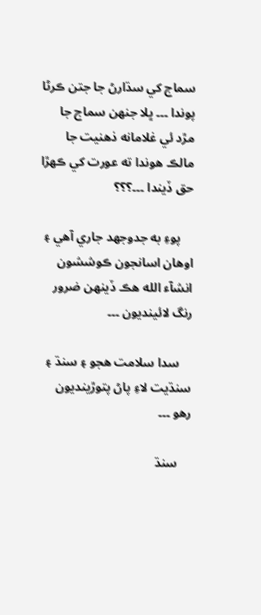سماج کي سڌارڻ جا جتن ڪرڻا پوندا ۔۔۔ ڀلا جنهن سماج جا مڙد ئي غلامانه ذهنيت جا مالڪ هوندا ته عورت کي ڪهڙا حق ڏيندا ۔۔۔؟؟؟

    پوءِ به جدوجهد جاري آهي ۽ اوهان اسانجون ڪوششون انشآء الله هڪ ڏينهن ضرور رنگ لائينديون ۔۔۔

    سدا سلامت هجو ۽ سنڌ ۽ سنڌيت لاءِ پاڻ پتوڙينديون رهو ۔۔۔

    سنڌ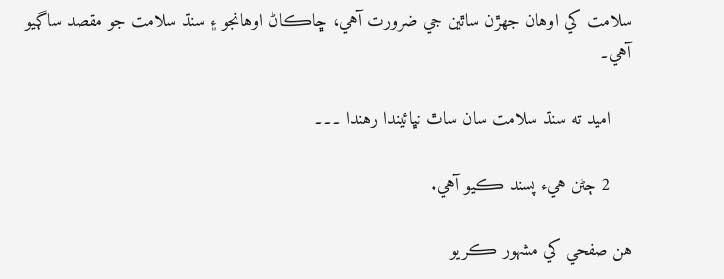سلامت کي اوهان جهڙن ساٿين جي ضرورت آهي، ڇاڪاڻ اوهانجو ۽ سنڌ سلامت جو مقصد ساڳيو آهي۔

    اميد ته سنڌ سلامت سان ساٿ نڀائيندا رهندا ۔۔۔

    2 ڄڻن هيء پسند ڪيو آهي.

هن صفحي کي مشهور ڪريو